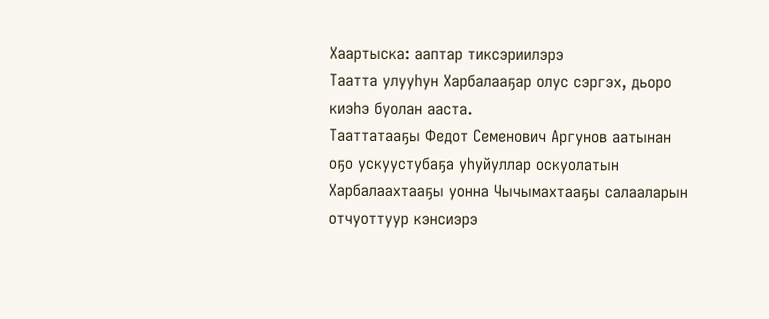Хаартыска: ааптар тиксэриилэрэ
Таатта улууһун Харбалааҕар олус сэргэх, дьоро киэһэ буолан ааста.
Тааттатааҕы Федот Семенович Аргунов аатынан оҕо ускуустубаҕа уһуйуллар оскуолатын Харбалаахтааҕы уонна Чычымахтааҕы салааларын отчуоттуур кэнсиэрэ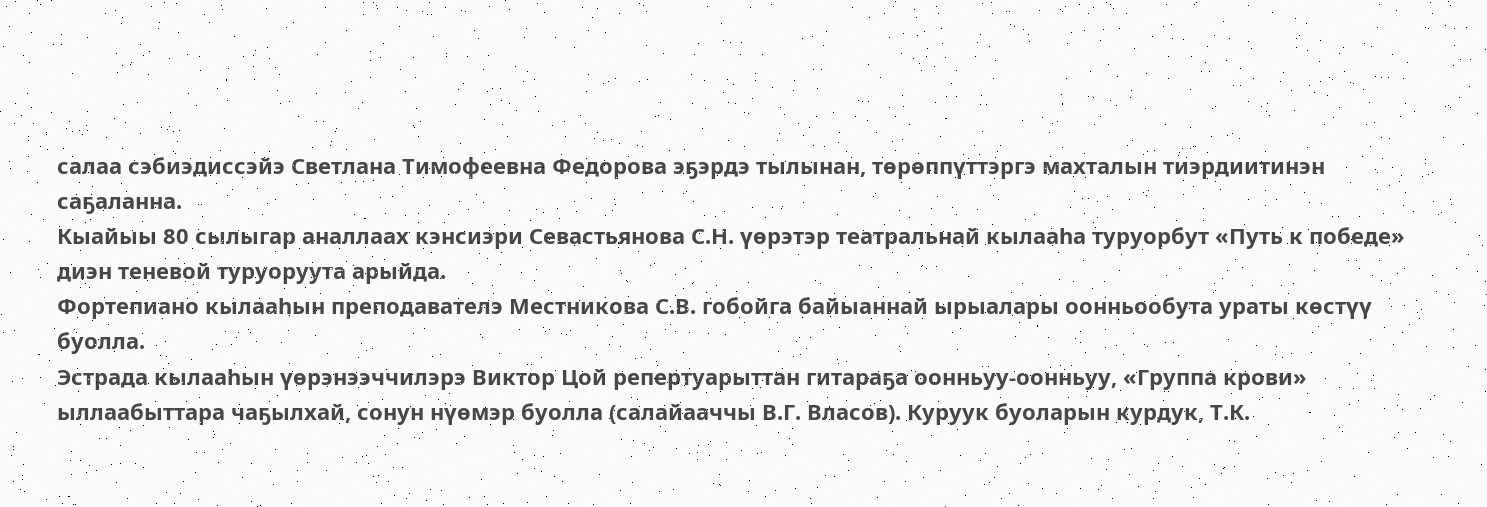салаа сэбиэдиссэйэ Светлана Тимофеевна Федорова эҕэрдэ тылынан, төрөппүттэргэ махталын тиэрдиитинэн саҕаланна.
Кыайыы 80 сылыгар аналлаах кэнсиэри Севастьянова С.Н. үөрэтэр театральнай кылааһа туруорбут «Путь к победе» диэн теневой туруоруута арыйда.
Фортепиано кылааһын преподавателэ Местникова С.В. гобойга байыаннай ырыалары оонньообута ураты көстүү буолла.
Эстрада кылааһын үөрэнээччилэрэ Виктор Цой репертуарыттан гитараҕа оонньуу-оонньуу, «Группа крови» ыллаабыттара чаҕылхай, сонун нүөмэр буолла (салайааччы В.Г. Власов). Куруук буоларын курдук, Т.К.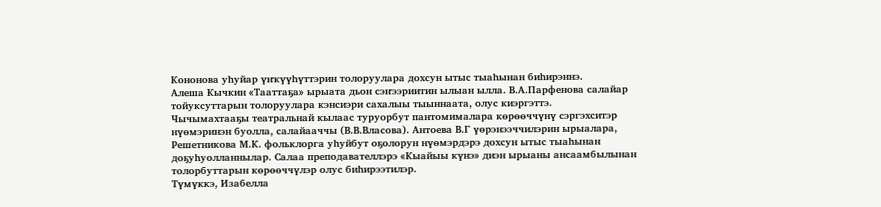Кононова уһуйар үҥкүүһүттэрин толоруулара дохсун ытыс тыаһынан биһирэннэ.
Алеша Кычкин «Тааттаҕа» ырыата дьон сэҥээриитин ылыан ылла. В.А.Парфенова салайар тойуксуттарын толоруулара кэнсиэри сахалыы тыыннаата, олус киэргэттэ.
Чычымахтааҕы театральнай кылаас туруорбут пантомималара көрөөччүнү сэргэхситэр нүөмэринэн буолла, салайааччы (В.В.Власова). Антоева В.Г үөрэнээччилэрин ырыалара, Решетникова М.К. фольклорга уһуйбут оҕолорун нүөмэрдэрэ дохсун ытыс тыаһынан доҕуһуолланнылар. Салаа преподавателлэрэ «Кыайыы күнэ» диэн ырыаны ансаамбылынан толорбуттарын көрөөччүлэр олус биһирээтилэр.
Түмүккэ, Изабелла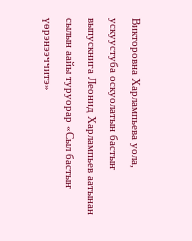Викторовна Харлампьева уола, ускуустуба оскуолатын бастыҥ выпускнига Леонид Харлампьев аатынан сылын аайы туруорар «Сыл бастыҥ үөрэнээччитэ»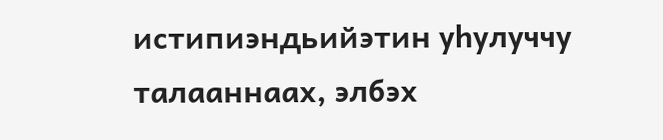истипиэндьийэтин уһулуччу талааннаах, элбэх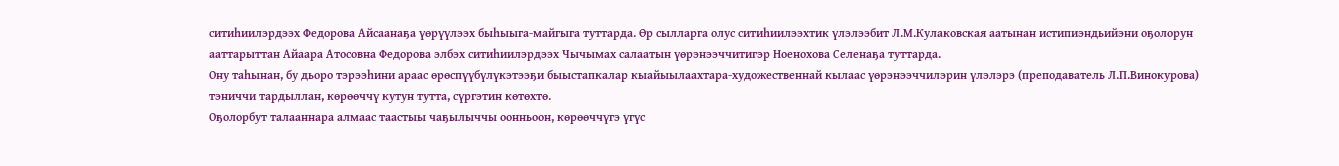ситиһиилэрдээх Федорова Айсаанаҕа үөрүүлээх быһыыга-майгыга туттарда. Өр сылларга олус ситиһиилээхтик үлэлээбит Л.М.Кулаковская аатынан истипиэндьийэни оҕолорун ааттарыттан Айаара Атосовна Федорова элбэх ситиһиилэрдээх Чычымах салаатын үөрэнээччитигэр Ноенохова Селенаҕа туттарда.
Ону таһынан, бу дьоро тэрээһини араас өрөспүүбүлүкэтээҕи быыстапкалар кыайыылаахтара-художественнай кылаас үөрэнээччилэрин үлэлэрэ (преподаватель Л.П.Винокурова) тэниччи тардыллан, көрөөччү кутун тутта, сүргэтин көтөхтө.
Оҕолорбут талааннара алмаас таастыы чаҕылыччы оонньоон, көрөөччүгэ үгүс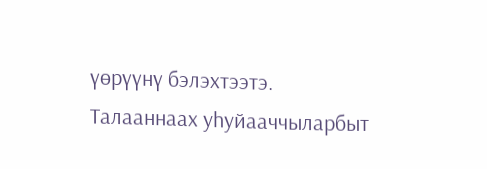үөрүүнү бэлэхтээтэ. Талааннаах уһуйааччыларбыт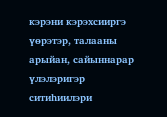кэрэни кэрэхсииргэ үөрэтэр, талааны арыйан, сайыннарар үлэлэригэр ситиһиилэри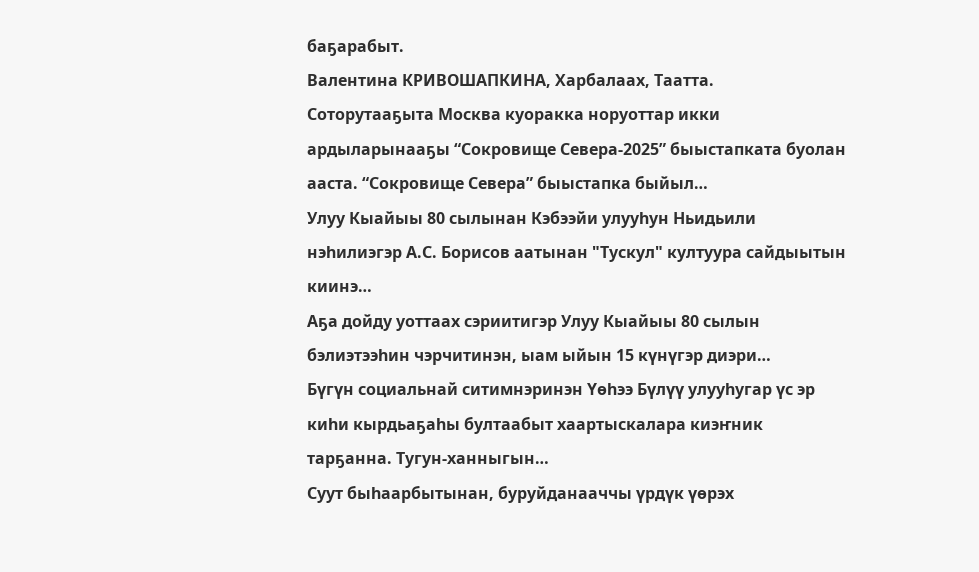баҕарабыт.
Валентина КРИВОШАПКИНА, Харбалаах, Таатта.
Соторутааҕыта Москва куоракка норуоттар икки ардыларынааҕы “Сокровище Севера-2025” быыстапката буолан ааста. “Сокровище Севера” быыстапка быйыл…
Улуу Кыайыы 80 сылынан Кэбээйи улууһун Ньидьили нэһилиэгэр А.С. Борисов аатынан "Тускул" култуура сайдыытын киинэ…
Аҕа дойду уоттаах сэриитигэр Улуу Кыайыы 80 сылын бэлиэтээһин чэрчитинэн, ыам ыйын 15 күнүгэр диэри…
Бүгүн социальнай ситимнэринэн Үөһээ Бүлүү улууһугар үс эр киһи кырдьаҕаһы бултаабыт хаартыскалара киэҥник тарҕанна. Тугун-ханныгын…
Суут быһаарбытынан, буруйданааччы үрдүк үөрэх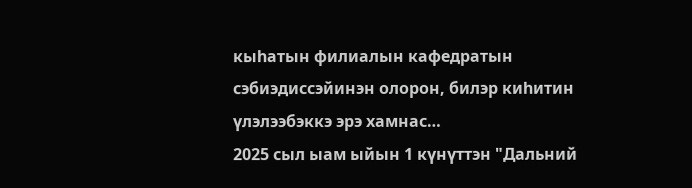кыһатын филиалын кафедратын сэбиэдиссэйинэн олорон, билэр киһитин үлэлээбэккэ эрэ хамнас…
2025 сыл ыам ыйын 1 күнүттэн "Дальний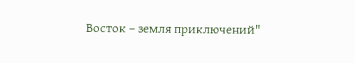Восток – земля приключений"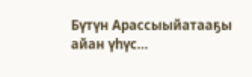Бүтүн Арассыыйатааҕы айан үһүс…